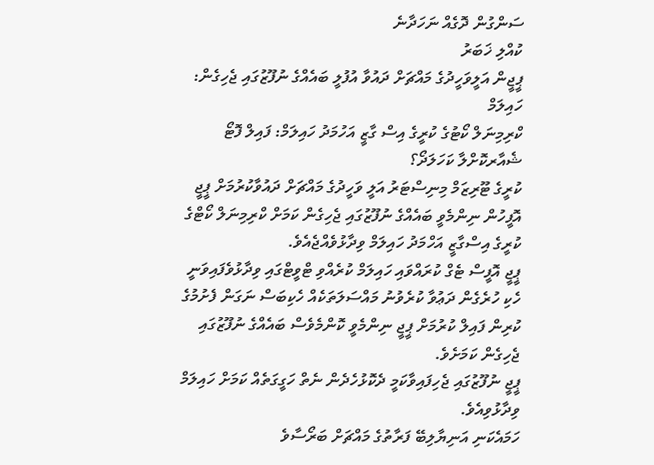ސަންގުން ދޮގެއް ނަހަދާނެ
ކުއްލި ޚަބަރު
ޕީޖީން އަލީވަހީދުގެ މައްޗަށް ދައުވާ އުފުލީ ބައެއްގެ ނުފޫޒުގައި ޖެހިގެން: ހައިލަމް
ކްރިމިނަލް ކޯޓުގެ ކުރީގެ އިސް ގާޒީ އަހުމަދު ހައިލަމް: ފައިލް ފޮޓޯ
ޝެއާރކޮށްލާ ކަހަލަދޯ؟
ކުރީގެ ޓޫރިޒަމް މިނިސްޓަރު އަލީ ވަހީދުގެ މައްޗަށް ދައުވާކުރުމަށް ޕީޖީ އޮފީހުން ނިންމެވީ ބައެއްގެ ނުފޫޒުގައި ޖެހިގެން ކަމަށް ކްރިމިނަލް ކޯޓްގެ ކުރީގެ އިސްގާޒީ އަހްމަދު ހައިލަމް ވިދާޅުވެއްޖެއެވެ.
ޕީޖީ އޮފީސް ޓެގް ކުރައްވައި ހައިލަމް ކުރެއްވި ޓްވީޓްގައި ވިދާޅުވެފައިވަނީ ހެކި ހުރެގެން ދަޢުވާ ކުރެވުނު މައްސަލަތަކެއް ހެކިބަސް ނަގަން ފެށުމުގެ ކުރިން ފައިލް ކުރުމަށް ޕީޖީ ނިންމެވީ ކޮންމެވެސް ބައެއްގެ ނުފޫޒުގައި ޖެހިގެން ކަމަށެވެ.
ޕީޖީ ނުފޫޒުގައި ޖެހިފައިވާކަމީ ދެކޮޅުހެދެން ނެތް ހަގީގަތެއް ކަމަށް ހައިލަމް ވިދާޅުވިއެވެ.
ހަމައެކަނި އަނިޔާލިބޭ ފަރާތުގެ މައްޗަށް ބަރޯސާވެ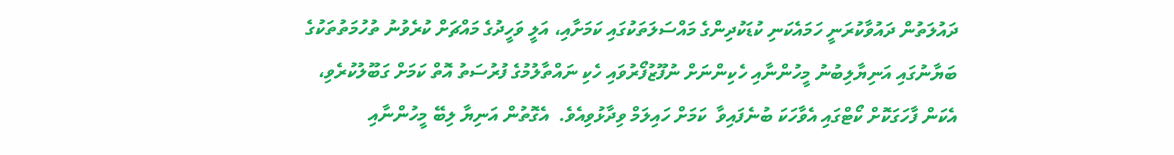ދައުލަތުން ދައުވާކުރަނީ ހަމައެކަނި ކުޑަކުދިންގެ މައްސަލަތަކުގައި ކަމަށާއި، އަލީ ވަހީދުގެ މައްޗަށް ކުރެވުނު ތުހުމަތުތަކުގެ ބަޔާނުގައި އަނިޔާލިބުނު މީހުންނާއި ހެކިންނަށް ނުފޫޒުފޯރުވައި ހެކި ނައްތާލުމުގެ ފުރުސަތު އޮތް ކަމަށް ގަބޫލުކުރެވި،  އެކަން ފާހަގަކޮށް ކޯޓްގައި އެވާހަކަ ބުނެފައިވާ  ކަމަށް ހައިލަމް ވިދާޅުވިއެވެ.  އެގޮތުން އަނިޔާ ލިބޭ މީހުންނާއި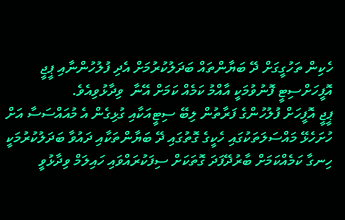ހެކިން ތަހުގީގަށް ދޭ ބަޔާންތައް ބަދަލުކުރުމަށް އެދި ފުލުހުންނާއި ޕީޖީ އޮފީހަށްސިޓީ ފޮނުވުމަކީ އާއްމު ކަމެއް ކަމަށް އޭނާ  ވިދާޅުވިއެވެ.
ޕީޖީ އޮފީހަށް ފުލުހުންގެ ފަރާތުން ލިބޭ ސިޓީއަކާއި ގުޅިގެން އެ މުއައްސަސާ އަށް ހުށަހެޅޭ މައްސަލަތަކުގައި ހެކީގެ ގޮތުގައި ދޭ ބަޔާންތަކާއި ދައުވާ ބަދަލުކުރުމަކީ ހިނގާ ކަމެއްކަމަށް ބާރުދޭފަދަ ގޮތަކަށް ސިފަކުރައްވައި ހައިލަމް ވިދާޅުވީ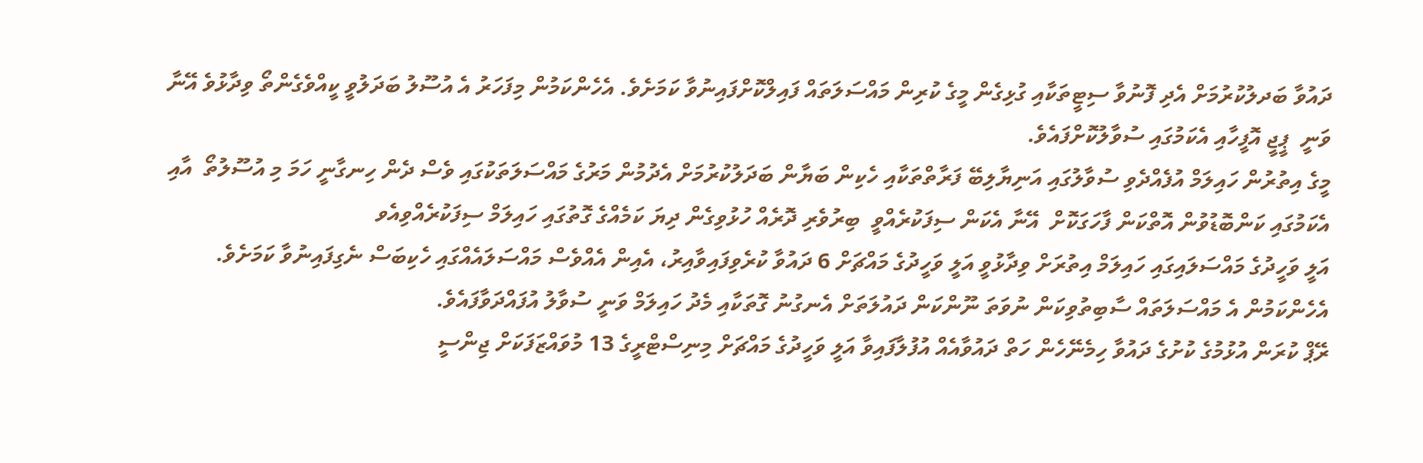ދައުވާ ބަދލުކުރުމަށް އެދި ފޮނުވާ ސިޓީތަކާއި ގުޅިގެން މީގެ ކުރިން މައްސަލަތައް ފައިލްކޮށްފައިނުވާ ކަމަށެވެ. އެހެންކަމުން މިފަހަރު އެ އުސޫލު ބަދަލުވީ ކީއްވެގެންތޯ ވިދާޅުވެ އޭނާ ވަނީ  ޕީޖީ އޮފީހާއި އެކަމުގައި ސުވާލުކޮށްފައެވެ.
މީގެ އިތުރުން ހައިލަމް އުފެއްދެވި ސުވާލުގައި އަނިޔާލިބޭ ފަރާތްތަކާއި ހެކިން ބަޔާން ބަދަލުކުރުމަށް އެދުމުން މަރުގެ މައްސަލަތަކުގައި ވެސް ދެން ހިނގާނީ ހަމަ މި އުސޫލުތޯ  އާއި އެކަމުގައި ކަންބޮޑުވުން އޮތްކަން ފާހަގަކޮށް  އޭނާ އެކަން ސިފަކުރެއްވީ  ބިރުވެރި ދޮރެއް ހުޅުވިގެން ދިޔަ ކަމެއްގެ ގޮތުގައި ހައިލަމް ސިފަކުރެއްވިއެވ
އަލީ ވަހީދުގެ މައްސަލައިގައި ހައިލަމް އިތުރަށް ވިދާޅުވީ އަލީ ވަހީދުގެ މައްޗަށް 6 ދައުވާ ކުރެވިފައިވާއިރު، އެއިން އެއްވެސް މައްސަލައެއްގައި ހެކިބަސް ނެގިފައިނުވާ ކަމަށެވެ. އެހެންކަމުން އެ މައްސަލަތައް ސާބިތުވިކަން ނުވަތަ ނޫންކަން ދައުލަތަށް އެނގުނު ގޮތަކާއި މެދު ހައިލަމް ވަނީ ސުވާލު އުފައްދަވާފައެވެ.
ރޭޕް ކުރަން އުޅުމުގެ ކުށުގެ ދައުވާ ހިމެނޭހެން ހަތް ދައުވާއެއް އުފުލާފައިވާ އަލީ ވަހީދުގެ މައްޗަށް މިނިސްޓްރީގެ 13 މުވައްޒަފަކަށް ޖިންސީ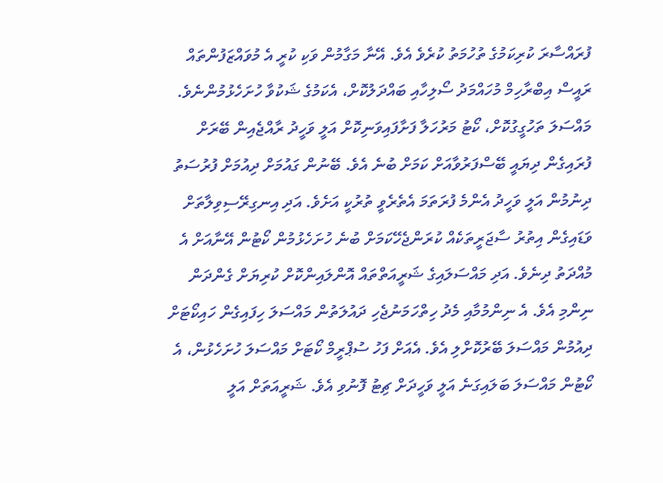ފުރައްސާރަ ކުރިކަމުގެ ތުހުމަތު ކުރެވެ އެވެ. އޭނާ މަގާމުން ވަކި ކުރީ އެ މުވައްޒަފުންތައް ރައީސް އިބްރާހިމް މުހައްމަދު ސޯލިހާއި ބައްދަލުކޮށް، އެކަމުގެ ޝަކުވާ ހުށަހެޅުމުންނެވެ.
މައްސަލަ ތަހުގީގުކޮށް، ކޯޓު މަރުހަލާ ފަށާފައިވަނިކޮށް އަލީ ވަހީދު ރާއްޖެއިން ބޭރަށް ފުރައިގެން ދިޔައީ ބޭސްފަރުވާއަށް ކަމަށް ބުނެ އެވެ. ބޭނުން ގައުމަށް ދިއުމަށް ފުރުސަތު ދިނުމުން އަލީ ވަހީދު އެންމެ ފުރަތަމަ އެތެރެވީ ތުރުކީ އަށެވެ. އަދި އިނގިރޭސިވިލާތަށް ވަޑައިގެން އިތުރު ސާޖަރީތަކެއް ކުރަންޖެހޭކަމަށް ބުނެ ހުށަހެޅުމުން ކޯޓުން އޭނާއަށް އެ މުއްދަތު ދިނެވެ. އަދި މައްސަލައިގެ ޝަރީއަތްތައް އޮންލައިންކޮށް ކުރިޔަށް ގެންދަން ނިންމި އެވެ. އެ ނިންމުމާއި މެދު ހިތްހަމަނުޖެހި ދައުލަތުން މައްސަލަ ހިފައިގެން ހައިކޯޓަށް ދިއުމުން މައްސަލަ ބޭރުކޮށްލި އެވެ. އެއަށް ފަހު ސުޕްރީމް ކޯޓަށް މައްސަލަ ހުށަހެޅުން، އެ ކޯޓުން މައްސަލަ ބަލައިގަނެ އަލީ ވަހީދަށް ޗިޓު ފޮނުވި އެވެ. ޝަރީއަތަށް އަލީ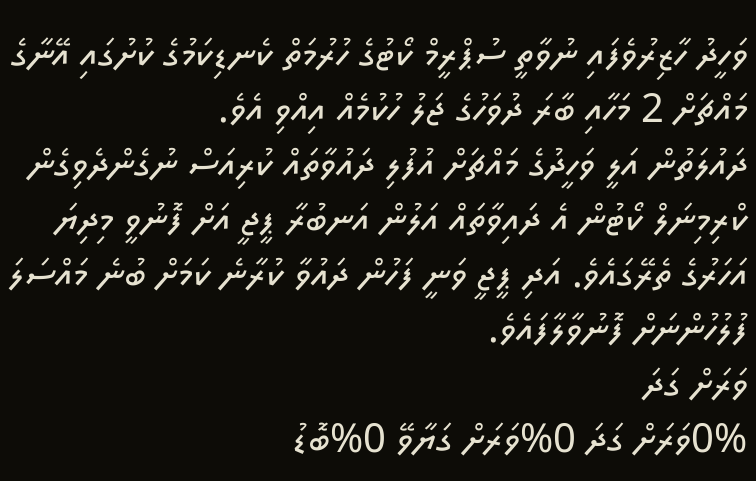ވަހީދު ހާޒިރުވެފައި ނުވާތީ ސުޕްރީމް ކޯޓުގެ ހުރުމަތް ކެނޑިކަމުގެ ކުށުގައި އޭނާގެ މައްޗަށް 2 މަހާއި ބާރަ ދުވަހުގެ ޖަލު ހުކުމެއް އިއްވި އެވެ.
ދައުލަތުން އަލީ ވަހީދުގެ މައްޗަށް އުފުލި ދައުވާތައް ކުރިއަސް ނުގެންދެވިގެން ކްރިމިނަލް ކޯޓުން އެ ދައިވާތައް އަލުން އަނބުރާ ޕީޖީ އަށް ފޮނުވީ މިދިޔަ އަހަރުގެ ތެރޭގައެވެ. އަދި ޕީޖީ ވަނީ ފަހުން ދައުވާ ކުރާނެ ކަމަށް ބުނެ މައްސަލަ ފުލުހުންނަށް ފޮނުވާލާފައެވެ.
ވަރަށް ގަދަ
0%ވަރަށް ގަދަ 0%ވަރަށް ގަޔާވޭ 0%ބޮޑު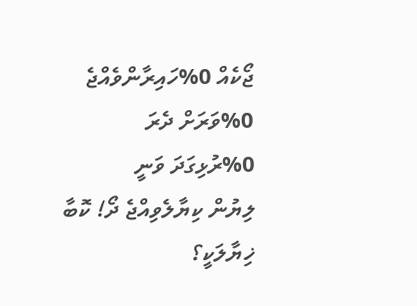ޖޯކެއް 0%ހައިރާންވެއްޖެ 0%ވަރަށް ދެރަ 0%ރުޅިގަދަ ވަނީ
ލިޔުން ކިޔާލެވިއްޖެ ދޯ! ކޮބާ ޚިޔާލަކީ؟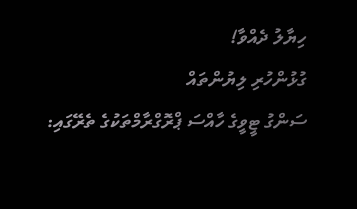ހިޔާލު ދެއްވާ!
ގުޅުންހުރި ލިޔުންތައް
ސަންގު ޓީވީގެ ހާއްސަ ޕްރޮގްރާމްތަކުގެ ތެރޭގައި: